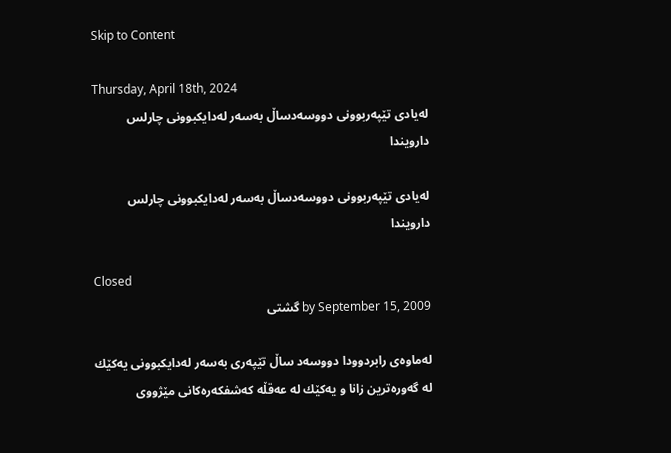Skip to Content

Thursday, April 18th, 2024
له‌یادی تێپه‌ربوونی دووسه‌دساڵ به‌سه‌ر له‌دایكبوونی چارلس دارویندا

له‌یادی تێپه‌ربوونی دووسه‌دساڵ به‌سه‌ر له‌دایكبوونی چارلس دارویندا

Closed
by September 15, 2009 گشتی

له‌ماوه‌ی رابردوودا دووسه‌د ساڵ تێپه‌ری به‌سه‌ر له‌دایكبوونی یه‌كێك له‌ گه‌وره‌ترین زانا و یه‌كێك له‌ عه‌قڵه‌ كه‌شفكه‌ره‌كانی مێژووی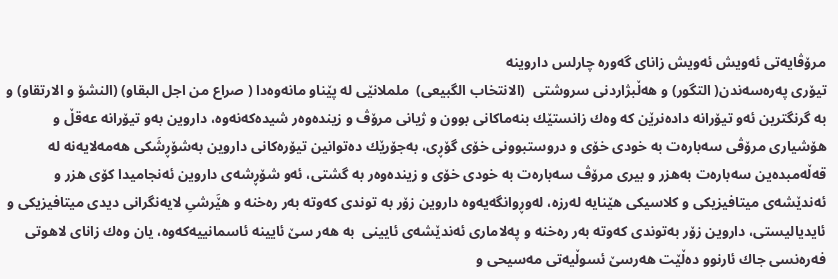مرۆڤایه‌تی ئه‌ویش ئه‌ویش زانای گه‌وره‌ چارلس داروینه‌
تیۆری په‌ره‌سه‌ندن( التگور) و هه‌ڵبژاردنی سروشتی  (الانتخاب الگبیعی)  ململانێی له‌ پێناو مانه‌وه‌دا ( صراع من اجل البقا‌و) (النشۆ و الارتقا‌و) و  به‌ گرنگترین ئه‌و تیۆرانه‌ داده‌نرێن كه‌ وه‌ك زانستێك بنه‌ماكانی بوون و ژیانی مرۆڤ و زینده‌وه‌ر شیده‌كه‌نه‌وه‌، داروین به‌و تیۆرانه‌ عه‌قڵ و هۆشیاری مرۆڤی سه‌باره‌ت به‌ خودی خۆی و دروستبوونی خۆی گۆڕی، به‌جۆرێك ده‌توانین تیۆره‌كانی داروین به‌شۆڕشَكی هه‌مه‌لایه‌نه‌ له‌ قه‌ڵه‌مبده‌ین سه‌باره‌ت به‌هزر و بیری مرۆڤ سه‌باره‌ت به‌ خودی خۆی و زینده‌وه‌ر به‌ گشتی، ئه‌و شۆڕشه‌ی داروین ئه‌نجامیدا كۆی هزر و ئه‌ندێشه‌ی میتافیزیكی و كلاسیكی هێنایه‌ له‌رزه‌، له‌وڕوانگه‌یه‌وه‌ داروین زۆر به‌ توندی كه‌وته‌ به‌ر ره‌خنه‌ و هێَرشیِ لایه‌نگرانی دیدی میتافیزیكی و ئایدیالیستی، داروین زۆر به‌توندی كه‌وته‌ به‌ر ره‌خنه‌ و په‌لاماری ئه‌ندێشه‌ی ئایینی  به‌ هه‌ر سێ ئایینه‌ ئاسمانییه‌كه‌وه‌، یان وه‌ك زانای لاهوتی فه‌ره‌نسی جاك ئارنوو ده‌ڵێت هه‌رسێ ئسوڵیه‌تی مه‌سیحی و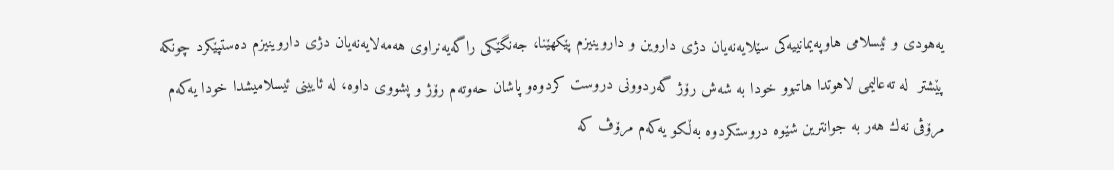یه‌هودی و ئیسلامی هاوپه‌یمانییه‌كی سێلایه‌نه‌یان دژی داروین و داروینیزم پێكهێنا، جه‌نگێكی راگه‌یه‌نراوی هه‌مه‌لایه‌نه‌یان دژی داروینیزم ده‌ستپێكرد چونكه‌ پێشتر  له‌ ته‌عالیمی لاهوتدا هاتبوو خودا به‌ شه‌ش رۆژ گه‌ردوونی دروست كردوه‌و پاشان حه‌وته‌م رۆژ و پشووی داوه‌، له‌ ئایینی ئیسلامیشدا خودا یه‌كه‌م مرۆڤی نه‌ك هه‌ر به‌ جوانترین شێوه‌ دروستكردوه‌ به‌ڵكو یه‌كه‌م مرۆڤ كه‌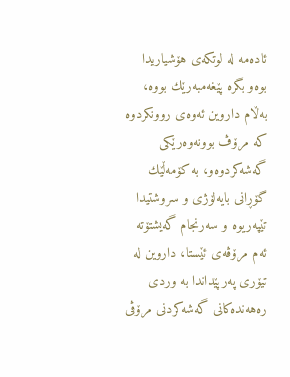ئاده‌مه‌ له‌ لوتكه‌ی هۆشیاریدا بوه‌و بگره‌ پێغه‌مبه‌رێك بووه‌، به‌ڵام داروین ئه‌وه‌ی روونكردوه‌ كه‌ مرۆڤ بوونه‌وه‌رێكی گه‌شه‌كردوه‌و، به‌ كۆمه‌ڵێك گۆڕانی بایه‌لۆژی و سروشتیدا تێپه‌ریوه‌ و سه‌رنجام گه‌یشتۆته‌ ئه‌م مرۆڤه‌ی ئێستا، داروین له‌ تیۆری په‌رپێداندا به‌ وردی ره‌هه‌نده‌كانی گه‌شه‌كردنی مرۆڤی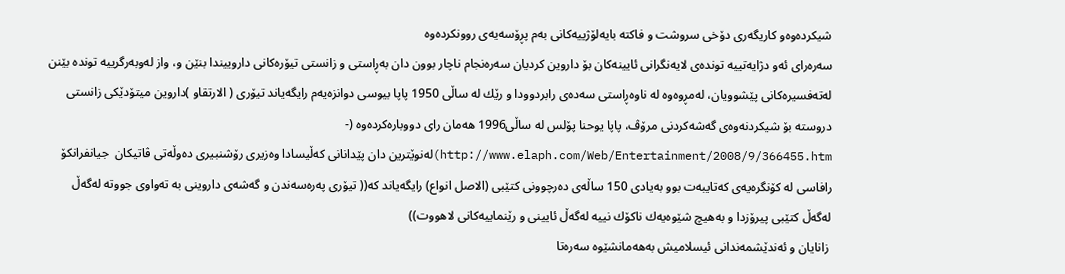شیكرده‌وه‌و كاریگه‌ری دۆخی سروشت و فاكته‌ بایه‌لۆژییه‌كانی به‌م پڕۆسه‌یه‌ی روونكرده‌وه‌
سه‌ره‌رای ئه‌و دژایه‌تییه‌ تونده‌ی لایه‌نگرانی ئایینه‌كان بۆ داروین كردیان سه‌ره‌نجام ناچار بوون دان به‌ڕاستی و زانستی تیۆره‌كانی داروییندا بنێن و، واز له‌وبه‌رگرییه‌ تونده‌ بێنن له‌ته‌فسیره‌كانی پێشوویان، له‌مڕوه‌وه‌ له‌ ناوه‌ڕاستی سه‌ده‌ی رابردوودا و رێك له‌ ساڵی 1950 پاپا بیوسی دوانزه‌یه‌م رایگه‌یاند تیۆری ( الارتقا‌و )داروین میتۆدێكی زانستی دروسته‌ بۆ شیكردنه‌وه‌ی گه‌شه‌كردنی مرۆڤ، پاپا یوحنا پۆلس له‌ ساڵی1996 هه‌مان رای دووباره‌كرده‌وه‌ (- http://www.elaph.com/Web/Entertainment/2008/9/366455.htm)له‌نوێترین دان پێدانانی كه‌ڵیسادا وه‌زیری رۆشنبیری ده‌وڵه‌تی ڤاتیكان  جیانفرانكۆ رافاسی له‌ كۆنگره‌یه‌ی كه‌تایبه‌ت بوو به‌یادی 150 ساڵه‌ی ده‌رچوونی كتێبی (الاصل انواع) رایگه‌یاند كه‌(( تیۆری په‌ره‌سه‌ندن و گه‌شه‌ی داروینی به‌ ته‌واوی جووته‌ له‌گه‌ڵ  له‌گه‌ڵ كتێبی پیرۆزدا و به‌هیچ شێوه‌یه‌ك ناكۆك نییه‌ له‌گه‌ڵ ئایینی و رێنماییه‌كانی لاهووت))
 زانایان و ئه‌ندێشمه‌ندانی ئیسلامیش به‌هه‌مانشێوه‌ سه‌ره‌تا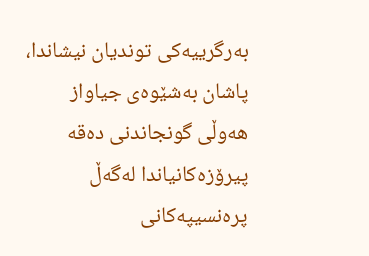به‌رگرییه‌كی توندیان نیشاندا، پاشان به‌شێوه‌ی جیاواز هه‌وڵی گونجاندنی ده‌قه‌ پیرۆزه‌كانیاندا له‌گه‌ڵ پره‌نسیپه‌كانی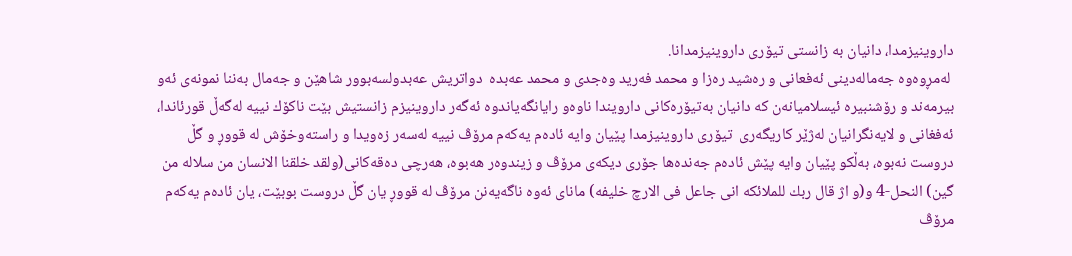داروینیزمدا، دانیان به‌ زانستی تیۆری داروینیزمدانا.
 له‌مڕوه‌وه‌ جه‌ماله‌دینی ئه‌فعانی و ره‌شید ره‌زا و محمد فه‌رید وه‌جدی و محمد عه‌بده‌  دواتریش عه‌بدولسه‌بوور شاهێن و جه‌مال به‌ننا نمونه‌ی ئه‌و بیرمه‌ند و رۆشنبیره‌ ئیسلامیانه‌ن كه‌ دانیان به‌تیۆره‌كانی دارویندا ناوه‌و رایانگه‌یاندوه‌ ئه‌گه‌ر داروینیزم زانستیش بێت ناكۆك نییه‌ له‌گه‌ڵ قورئاندا، ئه‌فغانی و لایه‌نگرانیان له‌ژێر كاریگه‌ری  تیۆری داروینیزمدا پێیان وایه‌ ئاده‌م یه‌كه‌م مرۆڤ نییه‌ له‌سه‌ر زه‌ویدا و راسته‌وخۆش له‌ قووڕ و گڵ دروست نه‌بوه‌، به‌ڵكو پێیان وایه‌ پێش ئاده‌م جه‌نده‌ها جۆری دیكه‌ی مرۆڤ و زیندوه‌ر هه‌بوه‌، هه‌رچی ده‌قه‌كانی(ولقد خلقنا الانسان من سلاله‌ من گین) النحل-4 و(و اژ قال ربك للملائكه‌ انی جاعل فی الارچ خلیفه‌) مانای ئه‌وه‌ ناگه‌یه‌نن مرۆڤ له‌ قووڕ یان گڵ دروست بوبێت، یان ئاده‌م یه‌كه‌م مرۆڤ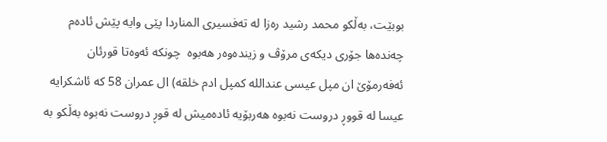بوبێت، به‌ڵكو محمد رشید ره‌زا له‌ ته‌فسیری المناردا پێی وایه‌ پێش ئاده‌م چه‌نده‌ها جۆری دیكه‌ی مرۆڤ و زینده‌وه‌ر هه‌بوه‌  چونكه‌ ئه‌وه‌تا قورئان ئه‌فه‌رمۆێ ان مپل عیسی عندالله‌ كمپل ادم خلقه) ال عمران 58 كه‌ ئاشكرایه‌ عیسا له‌ قووڕ دروست نه‌بوه‌ هه‌ربۆیه‌ ئاده‌میش له‌ قوڕ دروست نه‌بوه‌ به‌ڵكو به‌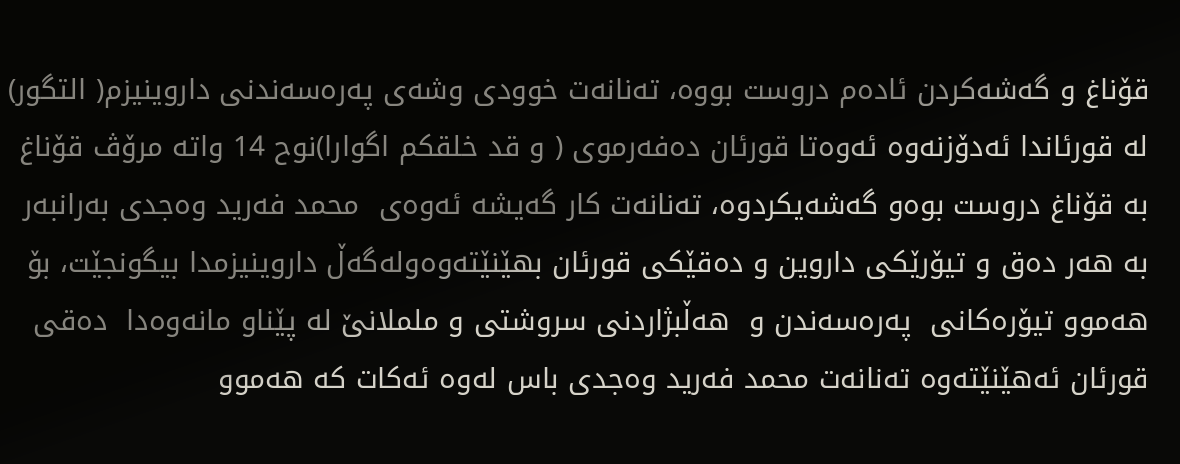قۆناغ و گه‌شه‌كردن ئاده‌م دروست بووه‌، ته‌نانه‌ت خوودی وشه‌ی په‌ره‌سه‌ندنی داروینیزم( التگور) له‌ قورئاندا ئه‌دۆزنه‌وه‌ ئه‌وه‌تا قورئان ده‌فه‌رموی ( و قد خلقكم اگوارا)نوح 14 واته‌ مرۆڤ قۆناغ به‌ قۆناغ دروست بوه‌و گه‌شه‌یكردوه‌، ته‌نانه‌ت كار گه‌یشه‌ ئه‌وه‌ی  محمد فه‌رید وه‌جدی به‌رانبه‌ر به‌ هه‌ر ده‌ق و تیۆرێكی داروین و ده‌قێكی قورئان بهێنێته‌وه‌وله‌گه‌ڵ داروینیزمدا بیگونجێت، بۆ هه‌موو تیۆره‌كانی  په‌ره‌سه‌ندن و  هه‌ڵبژاردنی سروشتی و ململانێ له‌ پێناو مانه‌وه‌دا  ده‌قی قورئان ئه‌هێنێته‌وه‌ ته‌نانه‌ت محمد فه‌رید وه‌جدی باس له‌وه‌ ئه‌كات كه‌ هه‌موو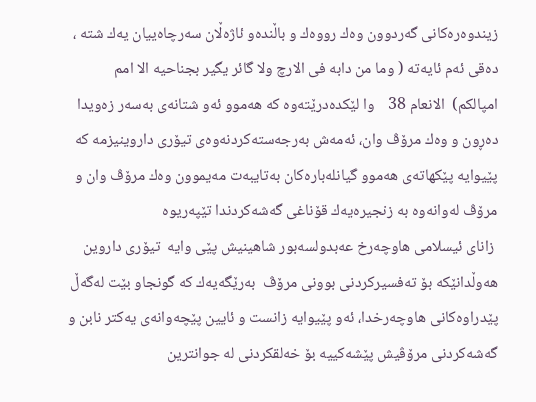زیندوه‌ره‌كانی گه‌ردوون وه‌ك رووه‌ك و باڵنده‌و ئاژه‌ڵان سه‌رچاه‌ییان یه‌ك شته‌ ، ده‌قی ئه‌م ئایه‌ته‌ ( وما من دابه‌ فی الارچ ولا گائر یگیر بجناحیه الا امم امپالكم)  الانعام 38    وا لێكده‌درێته‌وه‌ كه‌ هه‌موو ئه‌و شتانه‌ی به‌سه‌ر زه‌ویدا ده‌ڕ‌ون و وه‌ك مرۆڤ وان، ئه‌مه‌ش به‌رجه‌سته‌كردنه‌وه‌ی تیۆری داروینیزمه‌ كه‌ پێیوایه‌ پێكهاته‌ی هه‌موو گیانله‌باره‌كان به‌تایبه‌ت مه‌یموون وه‌ك مرۆڤ وان و مرۆڤ له‌وانه‌وه‌ به‌ زنجیره‌یه‌ك قۆناغی گه‌شه‌كردندا تێپه‌ریوه‌
 زانای ئیسلامی هاوچه‌رخ عه‌بدولسه‌بور شاهینیش پێی وایه‌  تیۆری داروین هه‌وڵدانێكه‌ بۆ ته‌فسیركردنی بوونی مرۆڤ  به‌رێگه‌یه‌ك كه‌ گونجاو بێت له‌گه‌ڵ پێدراوه‌كانی هاوچه‌رخدا، ئه‌و پێیوایه‌ زانست و ئایین پێچه‌وانه‌ی یه‌كتر نابن و گه‌شه‌كردنی مرۆڤیش پێشه‌كییه‌ بۆ خه‌لقكردنی له‌ جوانترین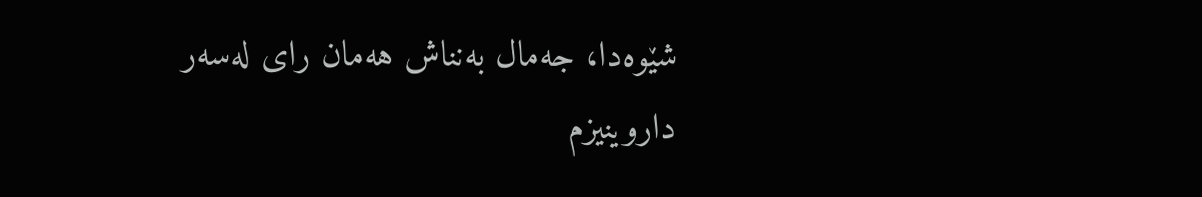شێوه‌دا، جه‌مال به‌نناش هه‌مان رای له‌سه‌ر داروینیزم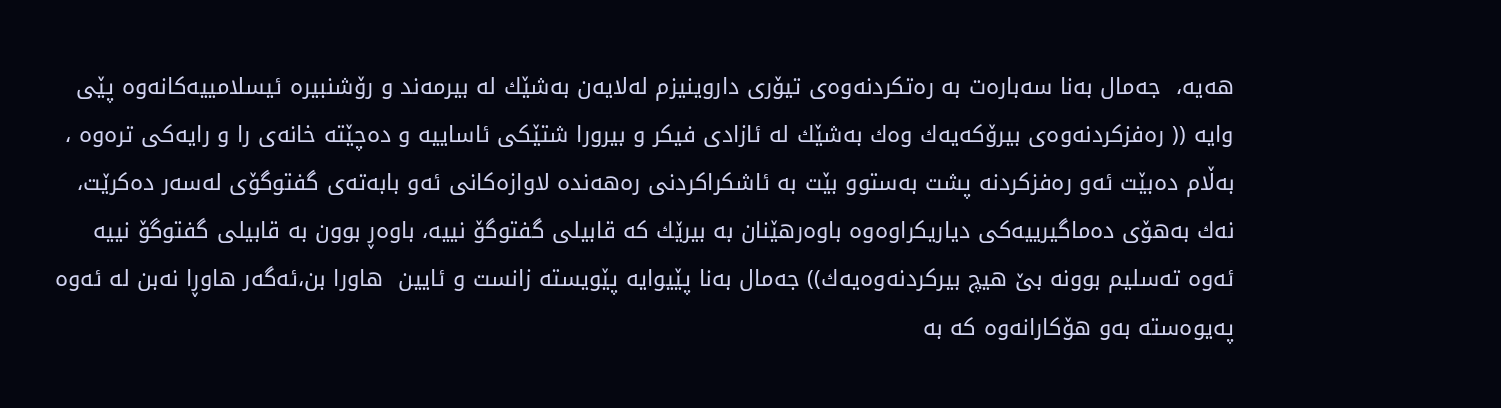هه‌یه‌،  جه‌مال به‌نا سه‌باره‌ت به‌ ره‌تكردنه‌وه‌ی تیۆری داروینیزم له‌لایه‌ن به‌شێك له‌ بیرمه‌ند و رۆشنبیره‌ ئیسلامییه‌كانه‌وه‌ پێی وایه‌ (( ره‌فزكردنه‌وه‌ی بیرۆكه‌یه‌ك وه‌ك به‌شێك له‌ ئازادی فیكر و بیرورا شتێكی ئاساییه‌ و ده‌چێته‌ خانه‌ی را و رایه‌كی تره‌وه‌ ، به‌ڵام ده‌بێت ئه‌و ره‌فزكردنه‌ پشت به‌ستوو بێت به‌ ئاشكراكردنی ره‌هه‌نده‌ لاوازه‌كانی ئه‌و بابه‌ته‌ی گفتوگۆی له‌سه‌ر ده‌كرێت، نه‌ك به‌هۆی ده‌ماگیرییه‌كی دیاریكراوه‌وه‌ باوه‌رهێنان به‌ بیرێك كه‌ قابیلی گفتوگۆ نییه‌، باوه‌ڕ بوون به‌ قابیلی گفتوگۆ نییه‌ ئه‌وه‌ ته‌سلیم بوونه‌ بێ هیچ بیركردنه‌وه‌یه‌ك)) جه‌مال به‌نا پێیوایه‌ پێویسته‌ زانست و ئایین  هاورا بن،ئه‌گه‌ر هاوڕا نه‌بن له‌ ئه‌وه‌ په‌یوه‌سته‌ به‌و هۆكارانه‌وه‌ كه‌ به‌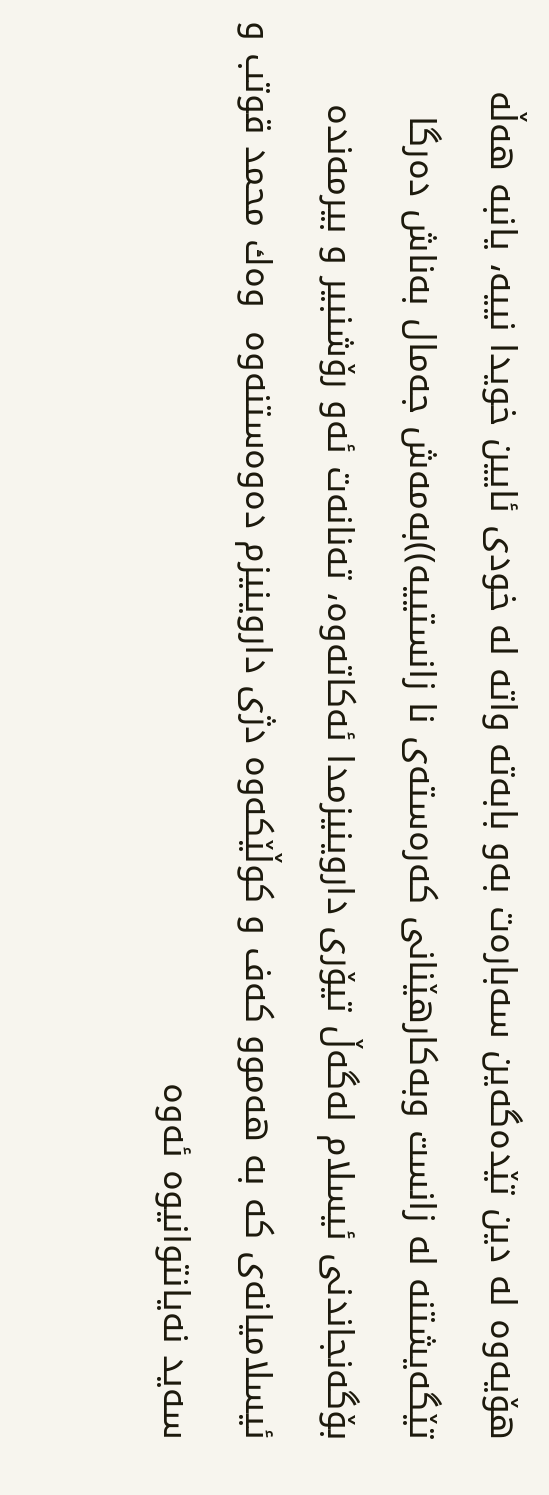هۆیه‌وه‌ له‌ دین تێده‌گه‌ین سه‌باره‌ت به‌و بابه‌ته‌ واته‌ له‌ خودی ئایین خویدا نییه‌، یانبه‌ هه‌ڵه‌ تێگه‌یشتنه‌ له‌ زانست وبه‌كارهێنانی كه‌ره‌سته‌ی نا زانستییه‌))به‌مه‌ش جه‌مال به‌ناش ده‌رگا بۆگه‌نجاندنی ئیسلام له‌گه‌ڵ تیۆری داروینیزمدا ئه‌كاته‌وه‌، ته‌نانه‌ت ئه‌و رۆشنبیر و بیرمه‌نده‌ ئیسلامیانه‌ی كه‌ به‌ هه‌موو كه‌ف و كوڵێكه‌وه‌ دژی داروینیزم ده‌وه‌ستنه‌وه‌  وه‌ك محمد قوتب و سه‌ید نه‌یانتوانیوه‌ ئه‌وه‌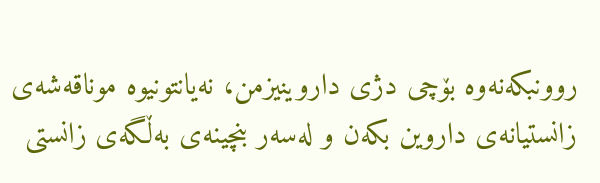روونبكه‌نه‌وه‌ بۆچی دژی داروینیزمن، نه‌یانتونیوه‌ موناقه‌شه‌ی زانستیانه‌ی داروین بكه‌ن و له‌سه‌ر بنچینه‌ی به‌ڵگه‌ی زانستی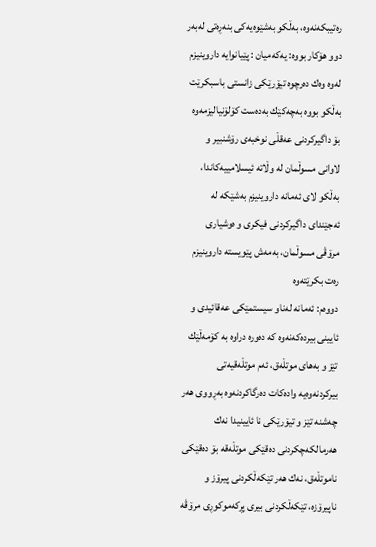ره‌تیبكه‌نه‌وه‌، به‌ڵكو به‌شێوه‌یه‌كی بنه‌ڕه‌تی له‌به‌ر دوو هۆكار بووه‌: یه‌كه‌میان : پێیانوایه‌ داروینیزم له‌وه‌ وه‌ك ده‌رچوه‌ تیۆرێكی زانستی باسبكرێت به‌ڵكو بووه‌ به‌چه‌كێك به‌ده‌ست كۆلۆنیالیزمه‌وه‌ بۆ داگیركردنی عه‌قڵی نوخبه‌ی رۆشنبیر و لاوانی مسوڵمان له‌ وڵاته‌ ئیسلامییه‌كاندا، به‌ڵكو لای ئه‌مانه‌ داروینیزم به‌شێكه‌ له‌ ئه‌جێندای داگیركردنی فیكری و ه‌وشیاری مرۆڤی مسوڵمان، به‌مه‌ش پێویسته‌ داروینیزم ره‌ت بكرێته‌وه‌
دووه‌م: ئه‌مانه‌ له‌ناو سیستمێكی عه‌قائیدی و ئایینی بیرده‌كه‌نه‌وه‌ كه‌ ده‌وره‌ دراوه‌ به‌ كۆمه‌ڵێك تێز و به‌های موتڵه‌ق، ئه‌م موتڵه‌قیه‌تی بیركردنه‌وه‌یه‌ واده‌كات ده‌رگاكردنه‌وه‌ به‌ڕووی هه‌ر چه‌شنه‌ تێز و تیۆرێكی نا ئایینیدا نه‌ك هه‌رمالكه‌چكردنی ده‌قێكی موتڵه‌قه‌ بۆ ده‌قێكی ناموتڵه‌ق، نه‌ك هه‌ر تێكه‌ڵكردنی پیرۆز و ناپیرۆزه‌، تێكه‌ڵكردنی بیری پڕكه‌موكوڕی مرۆڤه‌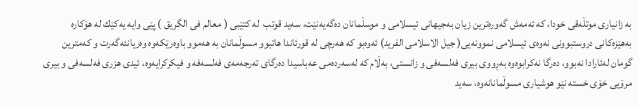به‌ زانیاری موتڵه‌قی خودا، كه‌ ئه‌مه‌ش گه‌وره‌ترین زیان به‌جیهانی ئیسلامی و موسڵمانان ده‌گه‌یه‌نێت، سه‌ید قوتب  له‌ كتێبی ( معالم فی الگریق ) پێی وایه‌ یه‌كێك له‌ هۆكاره‌ به‌هێزه‌كانی دروستبوونی نه‌وه‌ی ئیسلامی نموونه‌یی( جیل الاسلامی الفرید) ئه‌وه‌بو كه‌ هه‌رچی له‌ قورئاندا هاتبوو مسوڵمانان به‌ هه‌موو باوه‌رێكه‌وه‌ وه‌ریانئه‌گه‌رت و كه‌مترین گومان له‌ئارادا نه‌بوو، ده‌رگا نه‌كرابوه‌وه‌ به‌ڕووی بیری فه‌لسه‌فی و زانستی، به‌ڵام كه‌ له‌سه‌رده‌می عه‌باسیدا ده‌رگای ته‌رجه‌مه‌ی فه‌لسه‌فه‌ و فیكركرایه‌وه‌، ئیدی هزری فه‌لسه‌فی و بیری مرۆیی خۆی خسته‌ نێو هوشیاری مسوڵمانانه‌وه‌، سه‌ید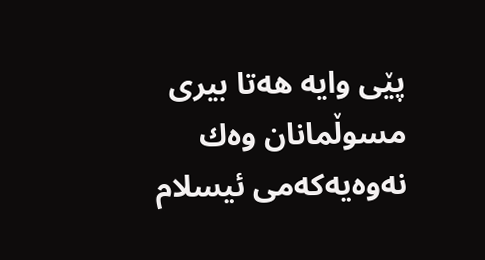پێی وایه‌ هه‌تا بیری مسوڵمانان وه‌ك نه‌وه‌یه‌كه‌می ئیسلام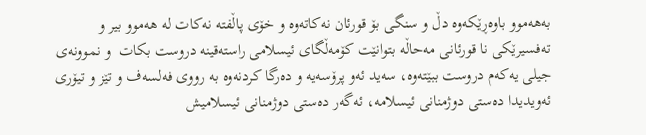به‌هه‌موو باوه‌ڕێكه‌وه‌ دڵ و سنگی بۆ قورئان نه‌كاته‌وه‌ و خۆی پاڵفته‌ نه‌كات له‌ هه‌موو بیر و ته‌فسیرێكی نا قورئانی مه‌حاڵه‌ بتوانێت كۆمه‌ڵگای ئیسلامی راسته‌قینه‌ دروست بكات  و نموونه‌ی جیلی یه‌كه‌م دروست ببێته‌وه‌، سه‌ید ئه‌و پرۆسه‌یه‌ و ده‌رگا كردنه‌وه‌ به‌ رووی فه‌لسه‌ف و تێز و تیۆری ئه‌ویدیدا ده‌ستی دوژمنانی ئیسلامه‌، ئه‌گه‌ر ده‌ستی دوژمنانی ئیسلامیش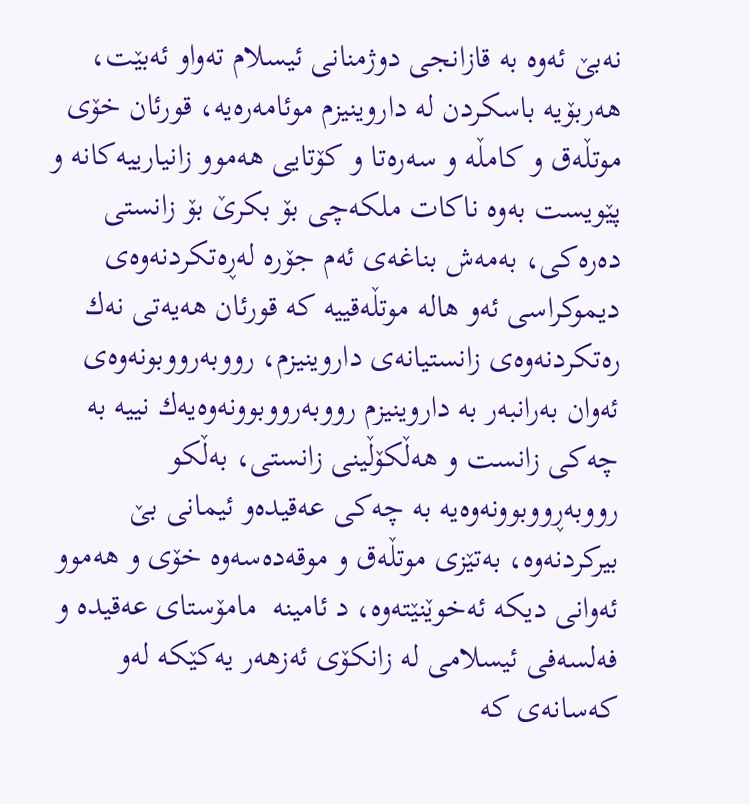نه‌بێ ئه‌وه‌ به‌ قازانجی دوژمنانی ئیسلام ته‌واو ئه‌بێت، هه‌ربۆیه‌ باسكردن له‌ داروینیزم موئامه‌ره‌یه‌، قورئان خۆی موتڵه‌ق و كامڵه‌ و سه‌ره‌تا و كۆتایی هه‌موو زانیارییه‌كانه‌ و پێویست به‌وه‌ ناكات ملكه‌چی بۆ بكرێ بۆ زانستی ده‌ره‌كی، به‌مه‌ش بناغه‌ی ئه‌م جۆره‌ له‌ڕه‌تكردنه‌وه‌ی دیموكراسی ئه‌و هاله‌ موتڵه‌قییه‌ كه‌ قورئان هه‌یه‌تی نه‌ك ره‌تكردنه‌وه‌ی زانستیانه‌ی داروینیزم، رووبه‌رووبونه‌وه‌ی ئه‌وان به‌رانبه‌ر به‌ داروینیزم رووبه‌رووبوونه‌وه‌یه‌ك نییه‌ به‌ چه‌كی زانست و هه‌ڵكۆڵینی زانستی، به‌ڵكو رووبه‌ڕووبوونه‌وه‌یه‌ به‌ چه‌كی عه‌قیده‌و ئیمانی بێ بیركردنه‌وه‌، به‌تێزی موتڵه‌ق و موقه‌ده‌سه‌وه‌ خۆی و هه‌موو ئه‌وانی دیكه‌ ئه‌خوێنێته‌وه‌، د ئامینه‌  مامۆستای عه‌قیده‌ و فه‌لسه‌فی ئیسلامی له‌ زانكۆی ئه‌زهه‌ر یه‌كێكه‌ له‌و كه‌سانه‌ی كه‌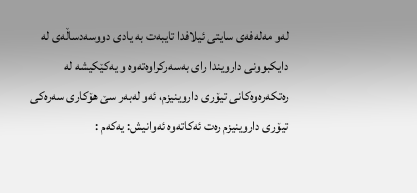له‌و مه‌له‌فه‌ی سایتی ئیلافدا تایبه‌ت به‌ یادی دووسه‌دساڵه‌ی له‌ دایكبوونی دارویندا رای به‌سه‌ركراوه‌ته‌وه‌ و یه‌كێكیشه‌ له‌ ره‌تكه‌ره‌وه‌كانی تیۆری داروینیزم، ئه‌و له‌به‌ر سێ هۆكاری سه‌ره‌كی تیۆری داروینیزم ره‌ت ئه‌كاته‌وه‌ ئه‌وانیش: یه‌كه‌م :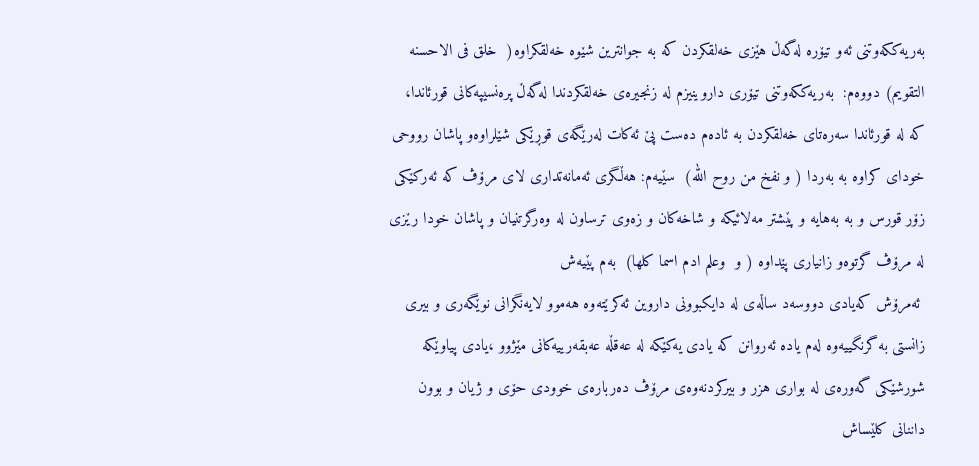به‌ریه‌ككه‌وتنی ئه‌و تیۆره‌ له‌گه‌ڵ هێزی خه‌لقكردن كه‌ به‌ جوانترین شێوه‌ خه‌لقكراوه‌(  خلق فی الاحسنه‌ التقویم) دووه‌م:  به‌ریه‌ككه‌وتنی تیۆری داروینیزم له‌ زنجیره‌ی خه‌لقكردندا له‌گه‌ڵ پره‌نسیپه‌كانی قورئاندا، كه‌ له‌ قورئاندا سه‌ره‌تای خه‌لقكردن به‌ ئاده‌م ده‌ست پێ ئه‌كات له‌رێگه‌ی قوڕێكی شێلراوه‌و پاشان رووحی خودای كراوه‌ به‌ به‌ردا ( و نفخ من روح الله‌)  سێیه‌م: هه‌ڵگری ئه‌مانه‌تداری لای مرۆڤ كه‌ ئه‌ركێكی زۆر قورس و به‌ به‌هایه‌ و پێشتر مه‌لائیكه‌ و شاخه‌كان و زه‌وی ترساون له‌ وه‌رگرتنیان و پاشان خودا رێزی له‌ مرۆڤ گرتوه‌و زانیاری پێداوه‌ ( و  وعلم ادم اسما كلها)  به‌م پێیه‌ش
 ئه‌مرۆش كه‌یادی دووسه‌د ساڵه‌ی له‌ دایكبوونی داروین ئه‌كرێته‌وه‌ هه‌موو لایه‌نگرانی نوێگه‌ری و بیری زانستی به‌ گرنگییه‌وه‌ له‌م یاده‌ ئه‌روانن كه‌ یادی یه‌كێكه‌ له‌ عه‌قڵه‌ عه‌بقه‌رییه‌كانی مێژوو ،یادی پیاوێكه‌ شورشێكی گه‌وره‌ی له‌ بواری هزر و بیركردنه‌وه‌ی مرۆڤ ده‌رباره‌ی خوودی حۆی و ژیان و بوون
داننانی كلێساش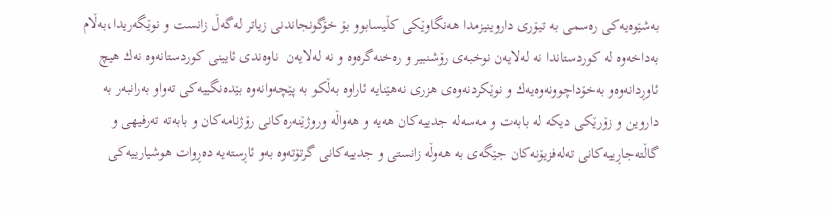به‌شێوه‌یه‌كی ره‌سمی به‌ تیۆری داروینیزمدا هه‌نگاوێكی كڵیسابوو بۆ خۆگونجاندنی زیاتر له‌گه‌ڵ زانست و نوێگه‌ریدا،به‌ڵام به‌داخه‌وه‌ له‌ كوردستاندا نه‌ له‌لایه‌ن نوخبه‌ی رۆشنبیر و ره‌خنه‌گره‌وه‌ و نه‌ له‌لایه‌ن  ناوه‌ندی ئایینی كوردستانه‌وه‌ نه‌ك هیچ ئاوڕدانه‌وه‌و به‌خۆداچوونه‌وه‌یه‌ك و نوێكردنه‌وه‌ی هزری نه‌هێنایه‌ ئاراوه‌ به‌ڵكو به‌ پێچه‌وانه‌وه‌ بێده‌نگییه‌كی ته‌واو به‌رانبه‌ر به‌ داروین و زۆرێكی دیكه‌ له‌ بابه‌ت و مه‌سه‌له‌ جدییه‌كان هه‌یه‌ و هه‌واڵه‌ وروژێنه‌ره‌كانی رۆژنامه‌كان و بابه‌ته‌ ته‌رفیهی و گاڵته‌جاڕییه‌كانی ته‌له‌فزیۆنه‌كان جێگه‌ی به‌ هه‌وڵه‌ زانستی و جدییه‌كانی گرتۆته‌وه‌ به‌و ئاڕسته‌یه‌ ده‌ڕوات هوشیارییه‌كی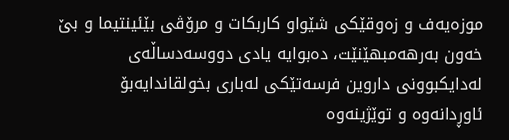موزه‌یه‌ف و زه‌وقێكی شێواو كاربكات و مرۆڤی بێئینتیما و بێ خه‌ون به‌رهه‌مبهێنێت، ده‌بوایه‌ یادی دووسه‌دساڵه‌ی له‌دایكبوونی داروین فرسه‌تێكی له‌باری بخولقاندایه‌بۆ ئاوڕدانه‌وه‌ و توێژینه‌وه‌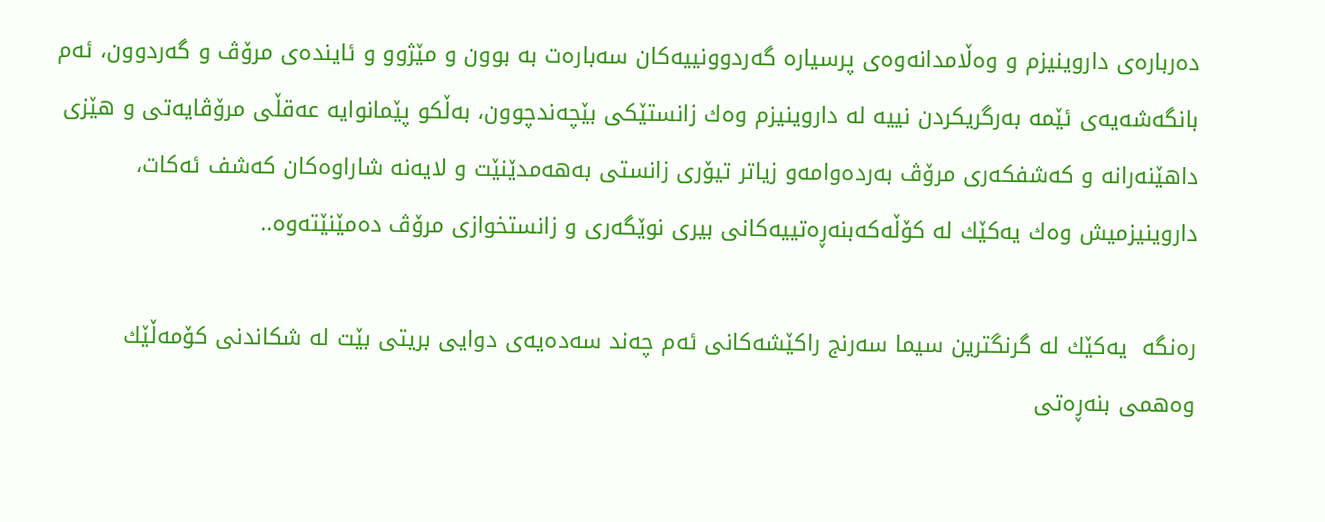ده‌رباره‌ی داروینیزم و وه‌ڵامدانه‌وه‌ی پرسیاره‌ گه‌ردوونییه‌كان سه‌باره‌ت به‌ بوون و مێژوو و ئاینده‌ی مرۆڤ و گه‌ردوون، ئه‌م بانگه‌شه‌یه‌ی ئێمه‌ به‌رگریكردن نییه‌ له‌ داروینیزم وه‌ك زانستێكی بێچه‌ندچوون، به‌ڵكو پێمانوایه‌ عه‌قڵی مرۆڤایه‌تی و هێزی داهێنه‌رانه‌ و كه‌شفكه‌ری مرۆڤ به‌رده‌وامه‌و زیاتر تیۆری زانستی به‌هه‌مدێنێت و لایه‌نه‌ شاراوه‌كان كه‌شف ئه‌كات، داروینیزمیش وه‌ك یه‌كێك له‌ كۆڵه‌كه‌بنه‌ڕه‌تییه‌كانی بیری نوێگه‌ری و زانستخوازی مرۆڤ ده‌مێنێته‌وه‌..

ره‌نگه‌  یه‌كێك له‌ گرنگترین سیما سه‌رنج راكێشه‌كانی ئه‌م چه‌ند سه‌ده‌یه‌ی دوایی بریتی بێت له‌ شكاندنی كۆمه‌ڵێك وه‌همی بنه‌ڕه‌تی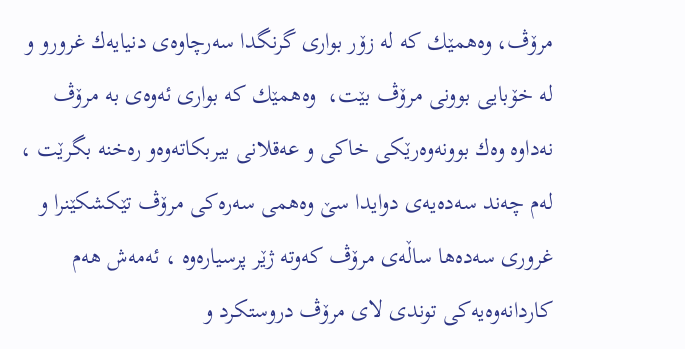مرۆڤ، وه‌همێك كه‌ له‌ زۆر بواری گرنگدا سه‌رچاوه‌ی دنیایه‌ك غرورو و له‌ خۆبایی بوونی مرۆڤ بێت،  وه‌همێك كه‌ بواری ئه‌وه‌ی به‌ مرۆڤ نه‌داوه‌ وه‌ك بوونه‌وه‌رێكی خاكی و عه‌قلانی بیربكاته‌وه‌و ره‌خنه‌ بگرێت ، له‌م چه‌ند سه‌ده‌یه‌ی دوایدا سێ وه‌همی سه‌ره‌كی مرۆڤ تێكشكێنرا و غروری سه‌ده‌ها ساڵه‌ی مرۆڤ كه‌وته‌ ژێر پرسیاره‌وه‌ ، ئه‌مه‌ش هه‌م كاردانه‌وه‌یه‌كی توندی لای مرۆڤ دروستكرد و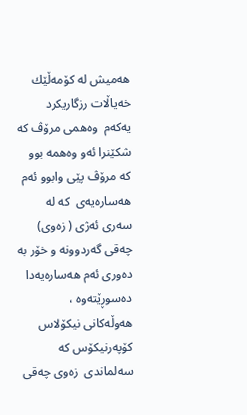هه‌میش له‌ كۆمه‌ڵێك خه‌یاڵات رزگاریكرد
یه‌كه‌م  وه‌همی مرۆڤ كه‌ شكێنرا ئه‌و وه‌همه‌ بوو كه‌ مرۆڤ پێی وابوو ئه‌م هه‌ساره‌یه‌ی  كه‌ له‌ سه‌ری ئه‌ژی ( زه‌وی) چه‌قی گه‌ردوونه‌ و خۆر به‌ ده‌وری ئه‌م هه‌ساره‌یه‌دا ده‌سوڕێته‌وه‌ ، هه‌وڵه‌كانی نیكۆلاس كۆپه‌رنیكۆس كه‌ سه‌لماندی  زه‌وی چه‌قی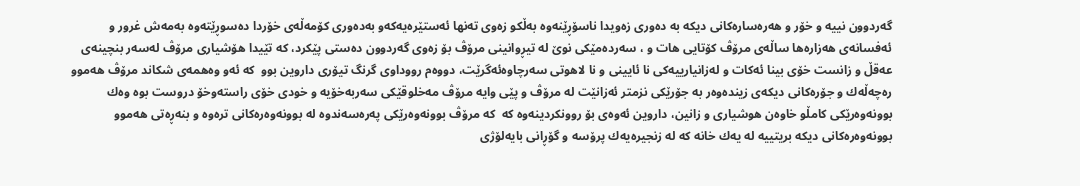گه‌ردوون نییه‌ و خۆر و هه‌ره‌ساره‌كانی دیكه‌ به‌ ده‌وری زه‌ویدا ناسۆڕێنه‌وه‌ به‌ڵكو زه‌وی ته‌نها ئه‌ستێره‌یه‌كه‌و به‌ده‌وری كۆمه‌ڵه‌ی خۆردا ده‌سوڕێته‌وه‌ به‌مه‌ش غرور و ئه‌فسانه‌ی هه‌زاره‌ها ساڵه‌ی مرۆڤ كۆتایی هات و ، سه‌رده‌مێكی نوێ له‌ تیڕوانینی مرۆڤ بۆ زه‌وی گه‌ردوون ده‌ستی پێكرد، كه‌ تێیدا هۆشیاری مرۆڤ له‌سه‌ر بنچینه‌ی عه‌قڵ و زانست خۆی بینا ئه‌كات و له‌زانیارییه‌كی نا ئایینی و نا لاهوتی سه‌رچاوه‌ئه‌گرێت، دووه‌م رووداوی گرنگ تیۆری داروین بوو  كه‌ ئه‌و وه‌همه‌ی شكاند مرۆڤ هه‌موو ره‌چه‌ڵه‌ك و جۆره‌كانی دیكه‌ی زینده‌وه‌ر به‌ جۆرێكی نزمتر ئه‌زانێت له‌ مرۆڤ و پێی وایه‌ مرۆڤ مه‌خلوقێكی سه‌ربه‌خۆیه‌ و خودی خۆی راسته‌وخۆ دروست بوه‌ وه‌ك بوونه‌وه‌رێكی كامڵو خاوه‌ن هوشیاری و زانین، داروین ئه‌وه‌ی بۆ روونكردینه‌وه‌ كه‌  كه‌ مرۆڤ بوونه‌وه‌رێكی په‌ره‌سه‌ندوه‌ له‌ بوونه‌وه‌ره‌كانی تره‌وه‌ و بنه‌ڕه‌تی هه‌موو بوونه‌وه‌ره‌كانی دیكه‌ بریتییه‌ له‌ یه‌ك خانه‌ كه‌ له‌ زنجیره‌یه‌ك پرۆسه‌ و گۆڕانی بایه‌لۆژی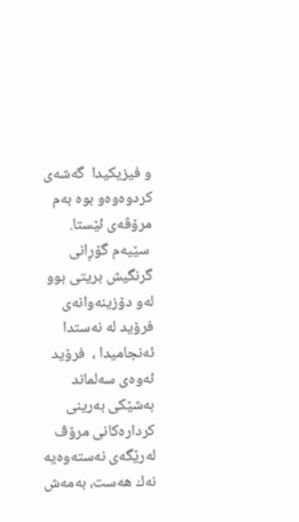و فیزیكیدا  گه‌شه‌ی كردوه‌وه‌و بوه‌ به‌م مرۆڤه‌ی ئێستا.
 سێیه‌م گۆڕانی گرنگیش بریتی بوو له‌و دۆزینه‌وانه‌ی فرۆید له‌ نه‌ستدا ئه‌نجامیدا ،  فرۆید ئه‌وه‌ی سه‌لماند به‌شێكی به‌رینی كرداره‌كانی مرۆڤ له‌رێگه‌ی نه‌سته‌وه‌یه‌ نه‌ك هه‌ست، به‌مه‌ش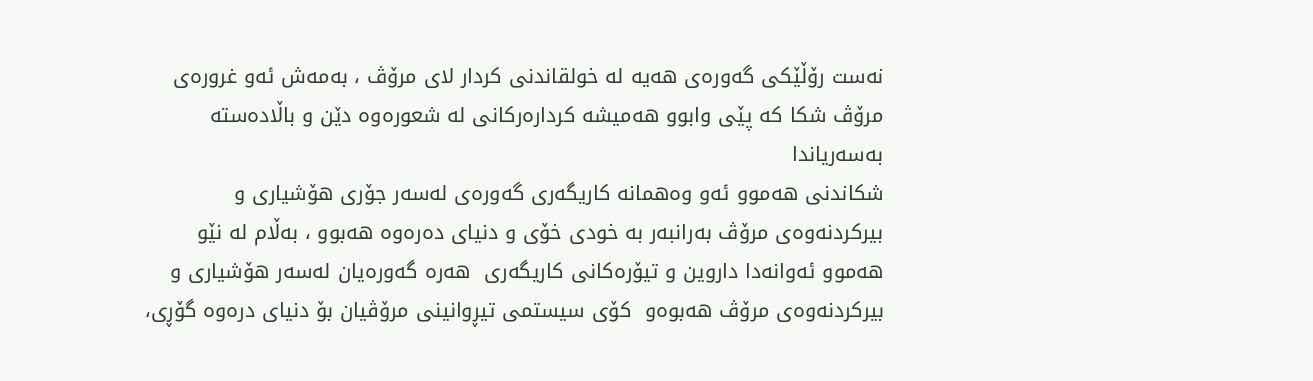نه‌ست رۆڵێكی گه‌وره‌ی هه‌یه‌ له‌ خولقاندنی كردار لای مرۆڤ ، به‌مه‌ش ئه‌و غروره‌ی مرۆڤ شكا كه‌ پێی وابوو هه‌میشه‌ كرداره‌ركانی له‌ شعوره‌وه‌ دێن و باڵاده‌سته‌ به‌سه‌ریاندا
شكاندنی هه‌موو ئه‌و وه‌همانه‌ كاریگه‌ری گه‌وره‌ی له‌سه‌ر جۆری هۆشیاری و بیركردنه‌وه‌ی مرۆڤ به‌رانبه‌ر به‌ خودی خۆی و دنیای ده‌ره‌وه‌ هه‌بوو ، به‌ڵام له‌ نێو هه‌موو ئه‌وانه‌دا داروین و تیۆره‌كانی كاریگه‌ری  هه‌ره‌ گه‌وره‌یان له‌سه‌ر هۆشیاری و بیركردنه‌وه‌ی مرۆڤ هه‌بوه‌و  كۆی سیستمی تیڕوانینی مرۆڤیان بۆ دنیای دره‌وه‌ گۆڕی،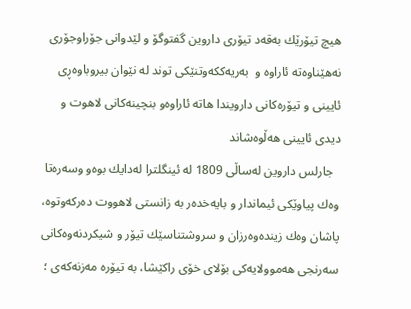هیچ تیۆرێك به‌قه‌د تیۆری داروین گفتوگۆ و لێدوانی جۆراوجۆری نه‌هێناوه‌ته‌ ئاراوه‌ و  به‌ریه‌ككه‌وتنێكی توند له‌ نێوان بیروباوه‌ڕی ئایینی و تیۆره‌كانی دارویندا هاته‌ ئاراوه‌و بنچینه‌كانی لاهوت و دیدی ئایینی هه‌ڵوه‌شاند
  جارلس داروین له‌ساڵی 1809 له‌ ئینگلترا له‌دایك بوه‌و وسه‌ره‌تا وه‌ك پیاوێكی ئیماندار و بایه‌خده‌ر به‌ زانستی لاهووت ده‌ركه‌وتوه‌،  پاشان وه‌ك زینده‌وه‌رزان و سروشتناسێك تیۆر و شیكردنه‌وه‌كانی سه‌رنجی هه‌موولایه‌كی بۆلای خۆی راكێشا، به‌ تیۆره‌ مه‌زنه‌كه‌ی ؛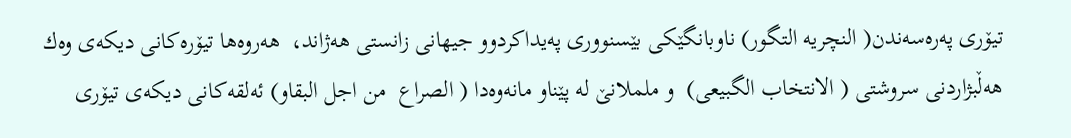تیۆری په‌ره‌سه‌ندن( النچریه‌ التگور) ناوبانگێكی بێسنووری په‌یداكردوو جیهانی زانستی هه‌ژاند،  هه‌روه‌ها تیۆره‌كانی دیكه‌ی وه‌ك هه‌ڵبژاردنی سروشتی ( الانتخاب الگبیعی)  و ململانێ له‌ پێناو مانه‌وه‌دا ( الصراع  من اجل البقا‌و) ئه‌لقه‌كانی دیكه‌ی تیۆری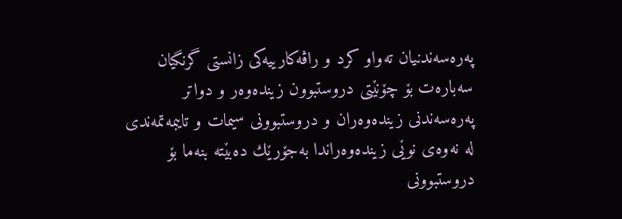په‌ره‌سه‌ندنیان ته‌واو كرد و راڤه‌كارییه‌كی زانستی گرنگیان سه‌باره‌ت بۆ چۆنێتی دروستبوون زینده‌وه‌ر و دواتر په‌ره‌سه‌ندنی زینده‌وه‌ران و دروستبوونی سیمات و تایبمه‌تمه‌ندی له‌ نه‌وه‌ی نوێی زینده‌وه‌راندا به‌جۆرێك ده‌بێته‌ بنه‌ما بۆ دروستبوونی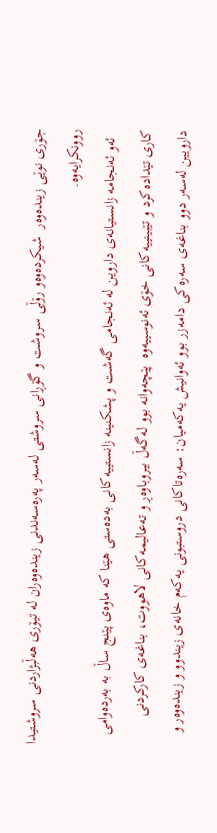جۆری نوێی زینده‌وه‌ر  شیكرده‌وه‌و رۆڵی سروشت و گۆڕانی سروشتی له‌سه‌ر په‌ره‌سه‌ندنی زینده‌وه‌ران له‌ تیۆری هه‌ڵبژاردنی سروشتیدا روونكرایه‌وه‌.
  ئه‌و ئه‌نجامه‌ زانستیانه‌ی داروین له‌ ئه‌نجامی گه‌شت و پشكنینه‌ زانستییه‌كانی به‌ده‌ستی هێنا كه‌ ماوه‌ی پێنج ساڵ به‌ به‌رده‌وامی كاری تێداده‌كرد و تێبینییه‌كانی خۆی ئه‌نوسییه‌وه‌  پێچه‌وانه‌ بوو له‌گه‌ڵ بیروباوه‌ڕ و ته‌عالیمه‌كانی لاهووت، بناغه‌ی كاركردنی دارویین له‌سه‌ر دوو بناغه‌ی سه‌ره‌كی دامه‌زر بوو ئه‌وانیش یه‌كه‌میان: سه‌ره‌تاكانی دروستبونی یه‌كه‌م خانه‌ی زیندوو و زینده‌وه‌ر و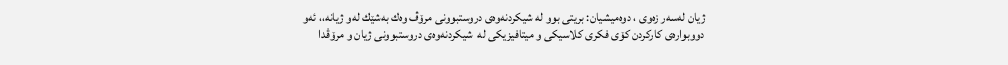ژیان له‌سه‌ر زه‌وی ، دوه‌میشیان: بریتی بوو له‌ شیكردنه‌وه‌ی دروستبوونی مرۆڤ وه‌ك به‌شێك له‌و ژیانه‌،، ئه‌و دووبواره‌ی كاركردن كۆی فكری كلاسیكی و میتافیزیكی له‌  شیكردنه‌وه‌ی دروستبوونی ژیان و مرۆڤدا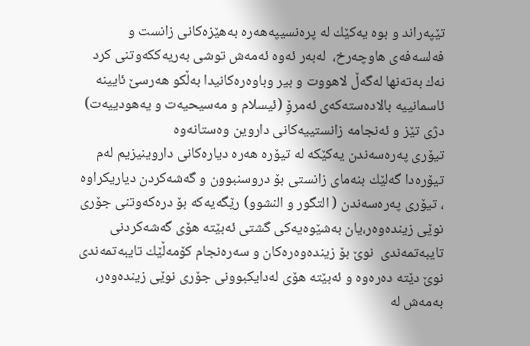تێپه‌راند و بوه‌ یه‌كێك له‌ پره‌نسیپه‌هه‌ره‌ به‌هێزه‌كانی زانست و فه‌لسه‌فه‌ی هاوچه‌رخ،  له‌به‌ر ئه‌وه‌ ئه‌مه‌ش توشی به‌ریه‌ككه‌وتنی كرد نه‌ك به‌ته‌نها له‌گه‌ڵ لاهووت و بیر وباوه‌ره‌كانیدا به‌ڵكو هه‌رسێ ئایینه‌ ئاسمانییه‌ بالاده‌سته‌كه‌ی ئه‌مرۆِ (ئیسلام و مه‌سیحیه‌ت و یه‌هودییه‌ت)  دژی تێز و ئه‌نجامه‌ زانستییه‌كانی داروین وه‌ستانه‌وه‌
تیۆری په‌ره‌سه‌ندن یه‌كێكه‌ له‌ تیۆره‌ هه‌ره‌ دیاره‌كانی داروینیزیم له‌م تیۆره‌دا گه‌لێك بنه‌مای زانستی بۆ دروسنبوون و گه‌شه‌كردن دیاریكراوه‌ ، تیۆری په‌ره‌سه‌ندن ( التگور و النشو‌و) رێگه‌یه‌كه‌ بۆ دره‌كه‌وتنی جۆری نوێی زینده‌وه‌ر،یان به‌شێوه‌یه‌كی گشتی ئه‌بێته‌ هۆی گه‌شه‌كردنی تایبه‌تمه‌ندی  نوێ بۆ زینده‌وه‌ره‌كان و سه‌ره‌نجام كۆمه‌ڵێك تایبه‌تمه‌ندی نوێ دێته‌ ده‌ره‌وه‌ و ئه‌بێته‌ هۆی له‌دایكبوونی جۆری نوێی زینده‌وه‌ر، به‌مه‌ش له‌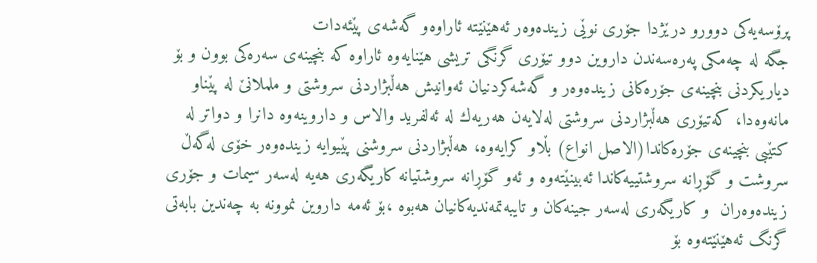پرۆسه‌یه‌كی دوورو درێژدا جۆری نوێی زینده‌وه‌ر ئه‌هێنێته‌ ئاراوه‌و گه‌شه‌ی پێئه‌دات
جگه‌ له‌ چه‌مكی په‌ره‌سه‌ندن داروین دوو تیۆری گرنگی تریشی هێنایه‌وه‌ ئاراوه‌ كه‌ بنچینه‌ی سه‌ره‌كی بوون و بۆ دیاریكردنی بنچینه‌ی جۆره‌كانی زینده‌وه‌ر و گه‌شه‌كردنیان ئه‌وانیش هه‌ڵبژاردنی سروشتی و ململانێ له‌ پێناو مانه‌وه‌دا، كه‌تیۆری هه‌ڵبژاردنی سروشتی له‌لایه‌ن هه‌ریه‌ك له‌ ئه‌لفرید والاس و داروینه‌وه‌ دانرا و دواتر له‌ كتێبی بنچینه‌ی جۆره‌كاندا(الاصل انواع) بڵاو كرایه‌وه‌، هه‌ڵبژاردنی سروشنی پێیوایه‌ زینده‌وه‌ر خۆی له‌گه‌ڵ سروشت و گۆڕانه‌ سروشتییه‌كاندا ئه‌بینێته‌وه‌ و ئه‌و گۆڕانه‌ سروشتیانه‌ كاریگه‌ری هه‌یه‌ له‌سه‌ر سیمات و جۆری زینده‌وه‌ران  و كاریگه‌ری له‌سه‌ر جینه‌كان و تایبه‌تمه‌ندیه‌كانیان هه‌بوه‌ ،بۆ ئه‌مه‌ داروین نموونه‌ به‌ چه‌ندین بابه‌تی گرنگ ئه‌هێنێته‌وه‌ بۆ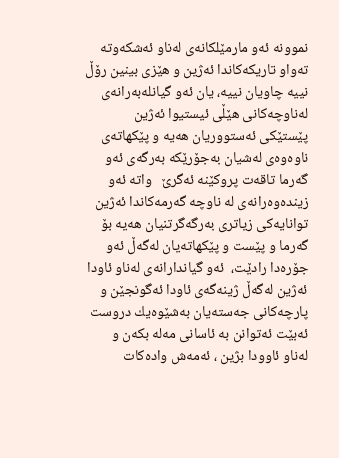نموونه‌ ئه‌و مارمێلكانه‌ی له‌ناو ئه‌شكه‌وته‌ ته‌واو تاریكه‌كاندا ئه‌ژین و هێزی بینین رۆڵ نییه‌ چاویان نییه‌، یان ئه‌و گیانله‌به‌رانه‌ی له‌ناوچه‌كانی هێڵی ئیستیوا ئه‌ژین پێستێكی ئه‌ستووریان هه‌یه‌ و پێكهاته‌ی ناوه‌وه‌ی له‌شیان به‌جۆرێكه‌ به‌رگه‌ی ئه‌و گه‌رما تاقه‌ت پروكێنه‌ ئه‌گرێ   واته‌ ئه‌و زینده‌وه‌رانه‌ی له‌ ناوچه‌ گه‌رمه‌كاندا ئه‌ژین  توانایه‌كی زیاتری به‌رگه‌گرتنیان هه‌یه‌ بۆ گه‌رما و پێست و پێكهاته‌یان له‌گه‌ڵ ئه‌و جۆره‌دا رادێت،  ئه‌و گیاندارانه‌ی له‌ناو ئاودا ئه‌ژین له‌گه‌ڵ ژینه‌گه‌ی ئاودا ئه‌گونجێن و پارچه‌كانی جه‌سته‌یان به‌شێوه‌یك دروست ئه‌بێت ئه‌توانن به‌ ئاسانی مه‌له‌ بكه‌ن و له‌ناو ئاوودا بژین ، ئه‌مه‌ش واده‌كات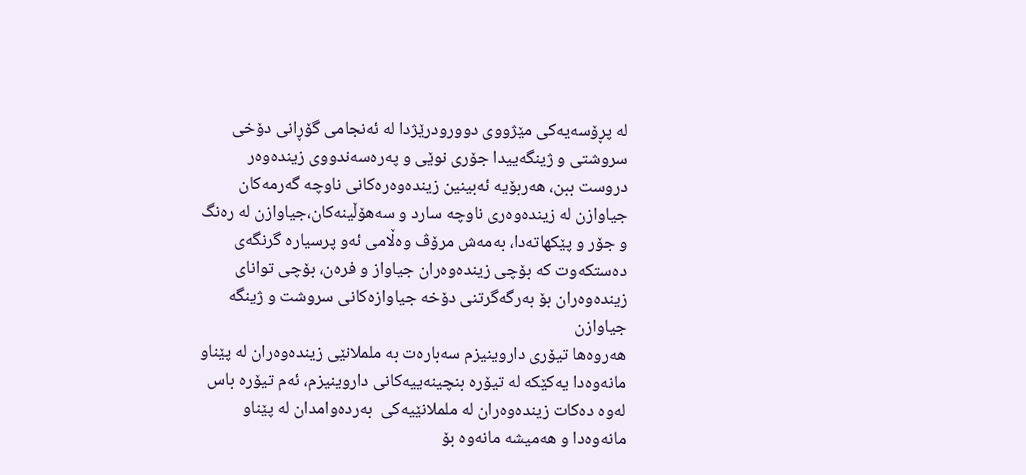له‌ پڕۆسه‌یه‌كی مێژووی دوورودرێژدا له‌ ئه‌نجامی گۆڕانی دۆخی سروشتی و ژینگه‌ییدا جۆری نوێی و په‌ره‌سه‌ندووی زینده‌وه‌ر دروست ببن، هه‌ربۆیه‌ ئه‌بینین زینده‌وه‌ره‌كانی ناوچه‌ گه‌رمه‌كان جیاوازن له‌ زینده‌وه‌ری ناوچه‌ سارد و سه‌هۆڵینه‌كان،جیاوازن له‌ ره‌نگ و جۆر و پێكهاته‌دا، به‌مه‌ش مرۆڤ وه‌ڵامی ئه‌و پرسیاره‌ گرنگه‌ی ده‌ستكه‌وت كه‌ بۆچی زینده‌وه‌ران جیاواز و فره‌ن، بۆچی توانای زینده‌وه‌ران بۆ به‌رگه‌گرتنی دۆخه‌ جیاوازه‌كانی سروشت و ژینگه‌ جیاوازن
هه‌روه‌ها تیۆری داروینیزم سه‌باره‌ت به‌ ململانێی زینده‌وه‌ران له‌ پێناو مانه‌وه‌دا یه‌كێكه‌ له‌ تیۆره‌ بنچینه‌ییه‌كانی داروینیزم، ئه‌م تیۆره‌ باس له‌وه‌ ده‌كات زینده‌وه‌ران له‌ ململانێیه‌كی  به‌رده‌وامدان له‌ پێناو مانه‌وه‌دا و هه‌میشه‌ مانه‌وه‌ بۆ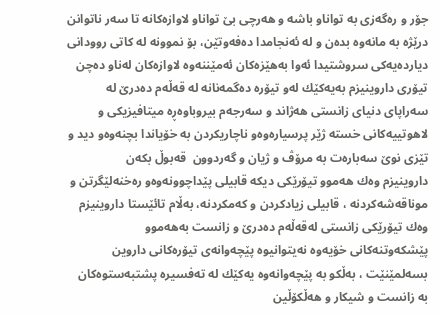جۆر و ره‌گه‌زی به‌ تواناو باشه‌ و هه‌رچی بێ تواناو لاوازه‌كانه‌ تا سه‌ر ناتوانن درێژه‌ به‌ مانه‌وه‌ بده‌ن و له‌ ئه‌نجامدا ده‌فه‌وتێن، بۆ نموونه‌ له‌ كاتی روودانی دیارده‌یه‌كی سروشتیدا ئه‌وا به‌هێزه‌كان ئه‌مێننه‌وه‌ لاوازه‌كان له‌ناو ده‌چن
تیۆری داروینیزم به‌یه‌كێك له‌و تیۆره‌ ده‌گمه‌نانه‌ له‌ قه‌ڵه‌م ده‌درێ له‌ سه‌راپای دنیای زانستی هه‌ژاند و سه‌رجه‌م بیروباوه‌ڕه‌ میتافیزیكی و لاهوتییه‌كانی خسته‌ ژێر پرسیاره‌وه‌و ناچاریكردن به‌ خۆیاندا بچنه‌وه‌و دید و تێزی نوێ سه‌باره‌ت به‌ مرۆڤ و ژیان و گه‌ردوون  قه‌بوڵ بكه‌ن
داروینیزم وه‌ك هه‌موو تیۆرێكی دیكه‌ قابیلی پێداچوونه‌وه‌و ره‌خنه‌لێگرتن و موناقه‌شه‌كردنه‌ ، قابیلی زیادكردن و كه‌مكردنه‌، به‌ڵام تائێستا داروینیزم وه‌ك تیۆرێكی زانستی له‌قه‌ڵه‌م ده‌درێ و زانست به‌هه‌موو پێشكه‌وتنه‌كانی خۆیه‌وه‌ نه‌یتوانیوه‌ پێچه‌وانه‌ی تیۆره‌كانی داروین بسه‌لمێنێت ، به‌ڵكو به‌ پێچه‌وانه‌وه‌ یه‌كێك له‌ ته‌فسیره‌ پشتبه‌ستوه‌كان به‌ زانست و شیكار و هه‌ڵكۆڵین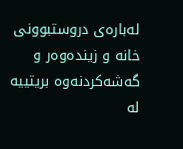له‌باره‌ی دروستبوونی خانه‌ و زینده‌وه‌ر و گه‌شه‌كردنه‌وه‌ بریتییه‌ له‌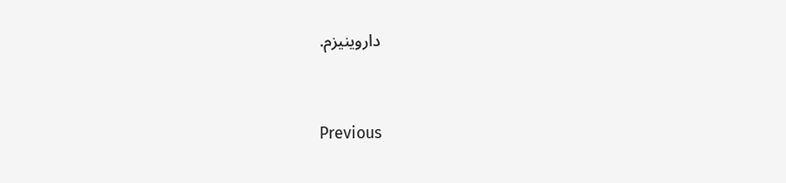داروینیزم.



Previous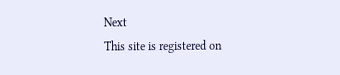Next
This site is registered on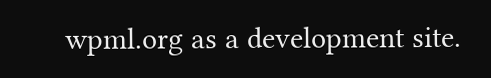wpml.org as a development site.